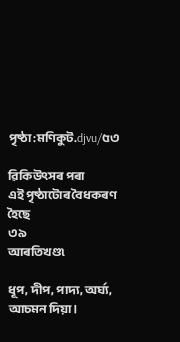পৃষ্ঠা:মণিকুট.djvu/৫৩

ৱিকিউৎসৰ পৰা
এই পৃষ্ঠাটোৰ বৈধকৰণ হৈছে
৩৯
আৰতিখণ্ড৷

ধূপ, দীপ, পাদ্য, অৰ্ঘ্য, আচমন দিয়া।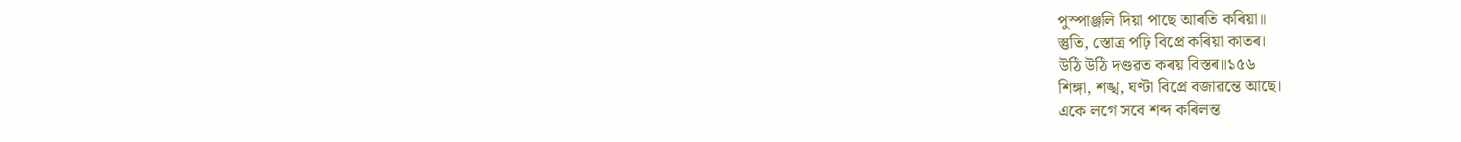পুস্পাঞ্জলি দিয়া পাছে আৰতি কৰিয়া॥
স্তুতি, স্তোত্ৰ পঢ়ি বিপ্ৰে কৰিয়া কাতৰ।
উঠি উঠি দণ্ডৱত কৰয় বিস্তৰ॥১৫৬
শিঙ্গা, শঙ্খ, ঘণ্টা বিপ্ৰে বজাৱন্তে আছে।
একে লগে সবে শব্দ কৰিলন্ত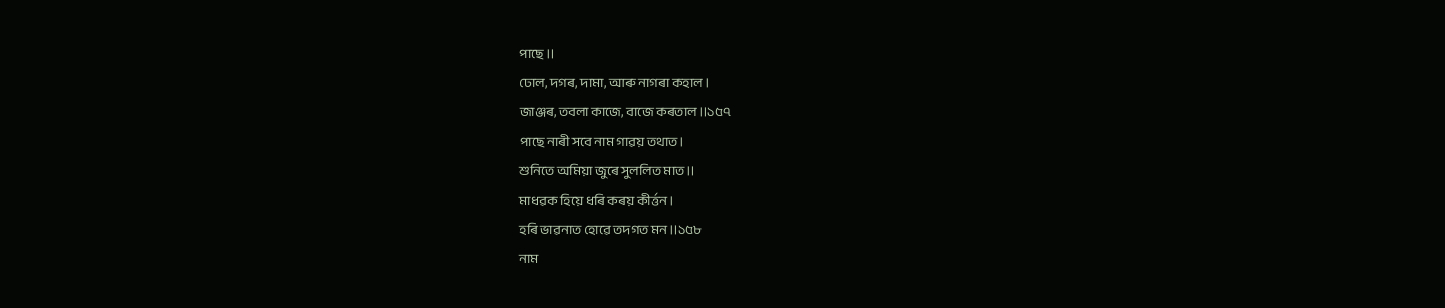পাছে॥
ঢোল, দগৰ, দামা, আৰু নাগৰা কহাল।
জাঞ্জৰ, তবলা কাজে, বাজে কৰতাল॥১৫৭
পাছে নাৰী সবে নাম গাৱয় তথাত।
শুনিতে অমিয়া জুৰে সুললিত মাত॥
মাধৱক হিয়ে ধৰি কৰয় কীৰ্ত্তন।
হৰি ভাৱনাত হোৱে তদগত মন॥১৫৮
নাম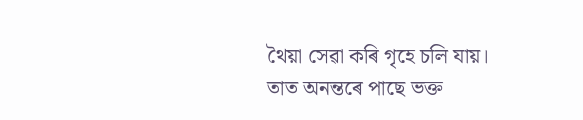থৈয়া সেৱা কৰি গৃহে চলি যায়।
তাত অনন্তৰে পাছে ভক্ত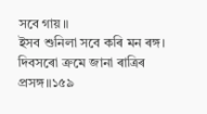সবে গায়॥
ইসব শুনিলা সবে কৰি মন ৰঙ্গ।
দিবসৰো ক্ৰমে জানা ৰাত্ৰিৰ প্ৰসঙ্গ॥১৫৯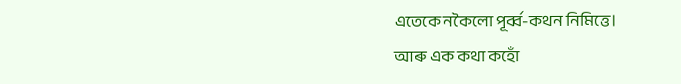এতেকে নকৈলো পূৰ্ব্ব-কথন নিমিত্তে।
আৰু এক কথা কহোঁ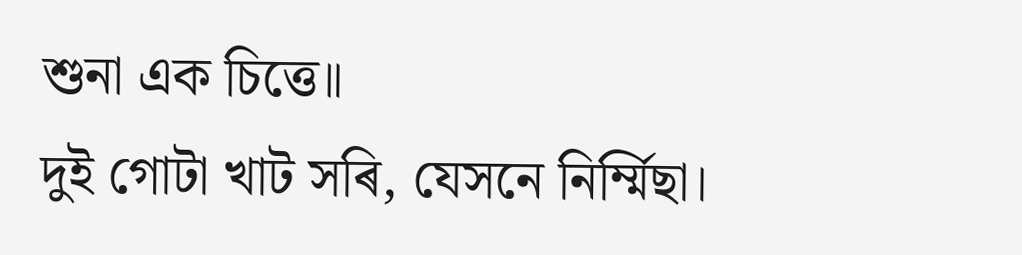শুনা এক চিত্তে॥
দুই গোটা খাট সৰি, যেসনে নিৰ্ম্মিছা।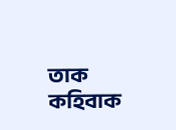তাক কহিবাক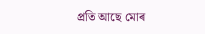প্ৰতি আছে মোৰ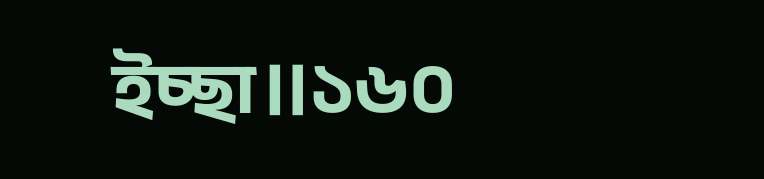ইচ্ছা॥১৬০